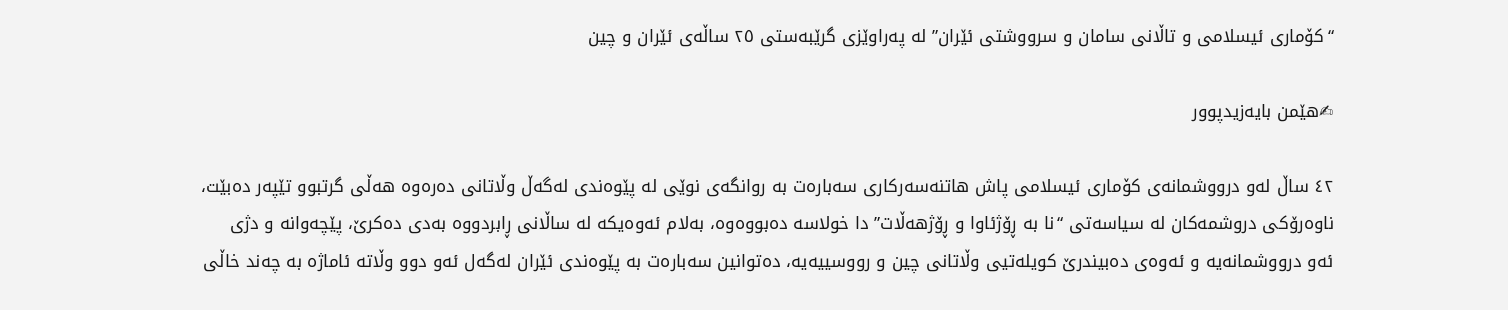“کۆماری ئیسلامی و تاڵانی سامان و سرووشتی ئێران” لە پەراوێزی گرێبەستی ٢٥ ساڵەی ئێران و چین

✍هێمن بایەزیدپوور

٤٢ ساڵ لەو درووشمانەی کۆماری ئیسلامی پاش ھاتنەسەرکاری سەبارەت بە روانگەی نوێی لە پێوەندی لەگەڵ وڵاتانی دەرەوە هەڵی گرتبوو تێپەر دەبێت، ناوەرۆکی دروشمەکان لە سیاسەتی “نا بە ڕۆژئاوا و ڕۆژھەڵات” دا خولاسە دەبووەوە، بەلام ئەوەیکە لە ساڵانی ڕابردووە بەدی دەکرێ، پێچەوانە و دژی ئەو درووشمانەیە و ئەوەی دەبیندرێ کویلەتیی وڵاتانی چین و رووسییەیە، دەتوانین سەبارەت بە پێوەندی ئێران لەگەل ئەو دوو وڵاتە ئاماژە بە چەند خاڵی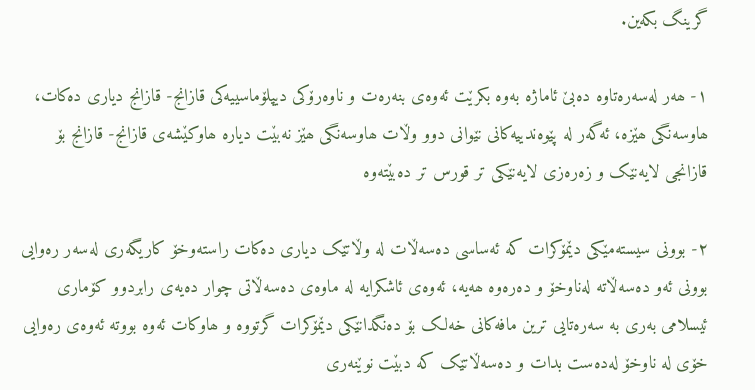گرینگ بکەین.

١- ھەر لەسەرەتاوە دەبێ ئاماژە بەوە بکرێت ئەوەی بنەرەت و ناوەرۆکی دیپلۆماسییەکی قازانج- قازانج دیاری دەکات، ھاوسەنگی ھێزە، ئەگەر لە پێوەندییەکانی نێوانی دوو وڵات ھاوسەنگی ھێز نەبێت دیارە ھاوکێشەی قازانج- قازانج بۆ قازانجی لایەنێک و زەرەزی لایەنێکی تر قورس تر دەبێتەوە

٢- بوونی سیستەمێکی دێمۆکرات کە ئەساسی دەسەڵات لە وڵاتێک دیاری دەکات راستەوخۆ کاریگەری لەسەر رەوایی بوونی ئەو دەسەڵاتە لەناوخۆ و دەرەوە ھەیە، ئەوەی ئاشکرایە لە ماوەی دەسەڵاتی چوار دەیەی رابردوو کۆماری ئیسلامی بەری بە سەرەتایی ترین مافەکانی خەلک بۆ دەنگدانێکی دێمۆکرات گرتووە و ھاوکات ئەوە بووتە ئەوەی رەوایی خۆی لە ناوخۆ لەدەست بدات و دەسەڵاتێک کە دبێت نوێنەری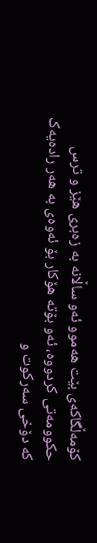کۆمەڵگاکەی بێت هەموو ئەو ساڵانە بە زەبری ھێز و ترس حکوومەتی کردووە، ئەو بۆتە ھۆکار بۆ ئەوەی بە ھەر رادەیەک  کە دۆخی سەرکوت و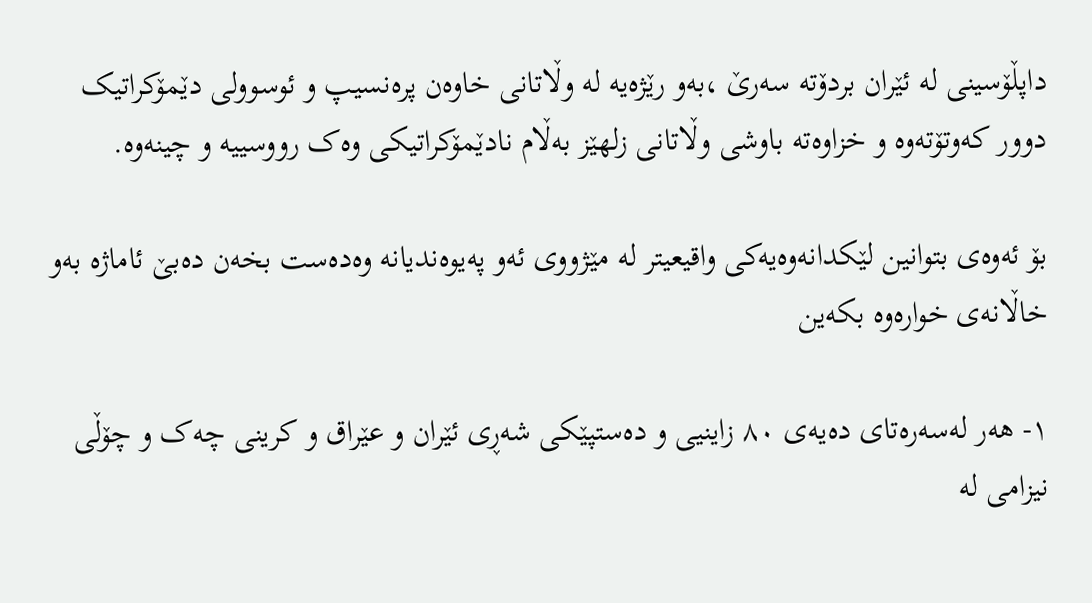داپڵۆسینی لە ئێران بردۆتە سەرێ ،بەو رێژەیە لە وڵاتانی خاوەن پرەنسیپ و ئوسوولی دێمۆکراتیک دوور کەوتۆتەوە و خزاوەتە باوشی وڵاتانی زلھێز بەڵام نادێمۆکراتیکی وەک رووسییە و چینەوە.

بۆ ئەوەی بتوانین لێکدانەوەیەکی واقیعیتر لە مێژووی ئەو پەیوەندیانە وەدەست بخەن دەبێ ئاماژە بەو خاڵانەی خوارەوە بکەین

١- ھەر لەسەرەتای دەیەی ٨٠ زاینیی و دەستپێکی شەڕی ئێران و عێراق و کرینی چەک و چۆڵی نیزامی لە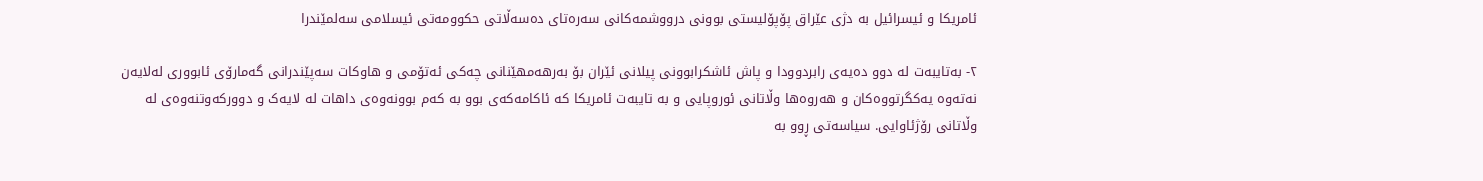ئامریکا و ئیسرائیل بە دژی عێراق پۆپۆلیستی بوونی درووشمەکانی سەرەتای دەسەڵاتی حکوومەتی ئیسلامی سەلمێندرا

٢- بەتایبەت لە دوو دەیەی رابردوودا و پاش ئاشکرابوونی پیلانی ئێران بۆ بەرھەمھێنانی چەکی ئەتۆمی و ھاوکات سەپێندرانی گەمارۆی ئابووری لەلایەن نەتەوە یەکگرتووەکان و ھەروەھا وڵاتانی ئوروپایی و بە تایبەت ئامریکا کە ئاکامەکەی بوو بە کەم بوونەوەی داھات لە لایەک و دوورکەوتنەوەی لە وڵاتانی رۆژئاوایی. سیاسەتی ڕوو بە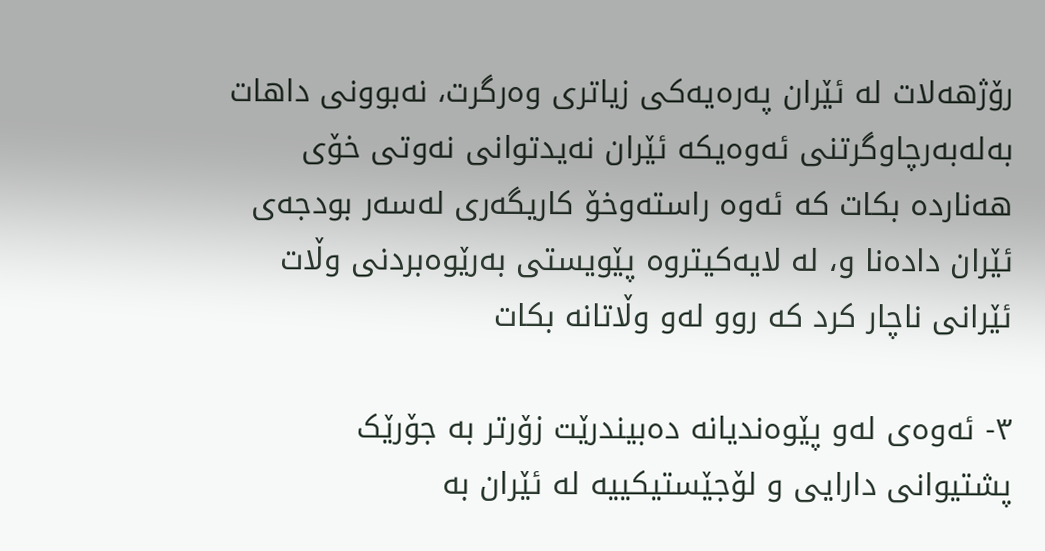رۆژھەلات لە ئێران پەرەیەکی زیاتری وەرگرت، نەبوونی داھات بەلەبەرچاوگرتنی ئەوەیکە ئێران نەیدتوانی نەوتی خۆی ھەناردە بکات کە ئەوە راستەوخۆ کاریگەری لەسەر بودجەی ئێران دادەنا و، لە لایەکیتروە پێویستی بەرێوەبردنی وڵات ئێرانی ناچار کرد کە روو لەو وڵاتانە بکات

٣- ئەوەی لەو پێوەندیانە دەبیندرێت زۆرتر بە جۆرێک پشتیوانی دارایی و لۆجێستیکییە لە ئێران بە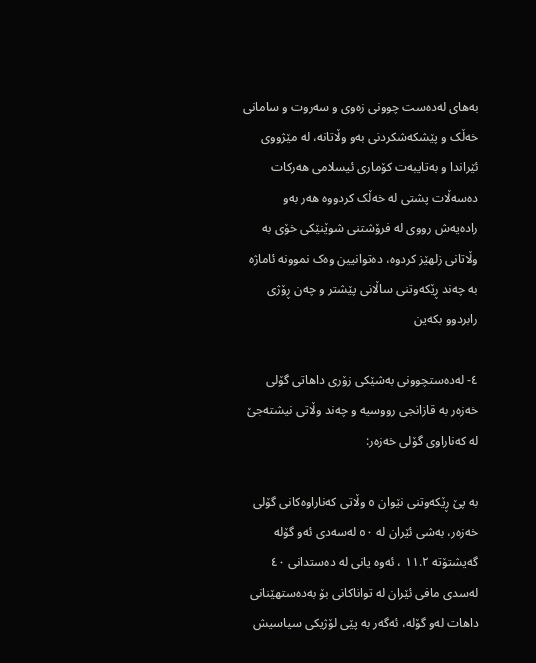بەھای لەدەست چوونی زەوی و سەروت و سامانی خەڵک و پێشکەشکردنی بەو وڵاتانە، لە مێژووی ئێراندا و بەتایبەت کۆماری ئیسلامی ھەرکات دەسەڵات پشتی لە خەڵک کردووە ھەر بەو رادەیەش رووی لە فرۆشتنی شوێنێکی خۆی بە وڵاتانی زلھێز کردوە، دەتوانیین وەک نموونە ئاماژە بە چەند ڕێکەوتنی ساڵانی پێشتر و چەن ڕۆژی رابردوو بکەین

٤- لەدەستچوونی بەشێکی زۆری داهاتی گۆلی خەزەر بە قازانجی رووسیە و چەند وڵاتی نیشتەجێ لە کەناراوی گۆلی خەزەر:

بە پێ ڕێکەوتنی نێوان ٥ وڵاتی کەناراوەکانی گۆلی خەزەر، بەشی ئێران لە ٥٠ لەسەدی ئەو گۆلە گەیشتۆتە ١١.٢ ، ئەوە یانی لە دەستدانی ٤٠ لەسدی مافی ئێران لە تواناکانی بۆ بەدەستھێنانی داھات لەو گۆلە، ئەگەر بە پێی لۆژیکی سیاسیش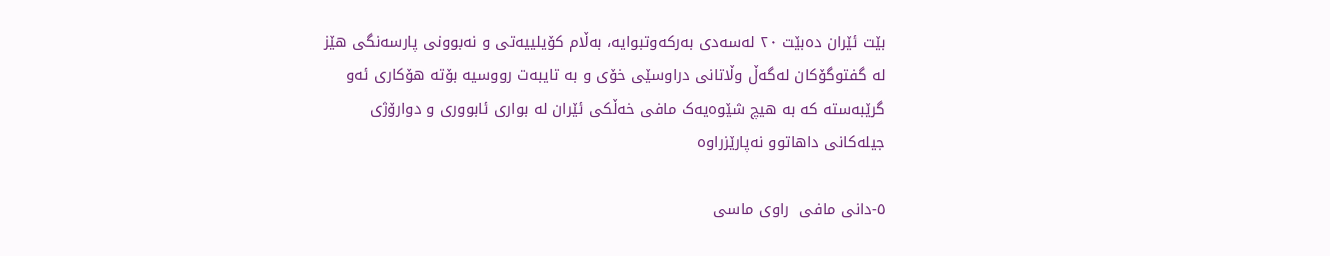بێت ئێران دەبێت ٢٠ لەسەدی بەرکەوتبوایە، بەڵام کۆیلییەتی و نەبوونی پارسەنگی ھێز لە گفتوگۆکان لەگەڵ وڵاتانی دراوسێی خۆی و بە تایبەت رووسیە بۆتە ھۆکاری ئەو گرێبەستە کە بە ھیچ شێوەیەک مافی خەڵکی ئێران لە بواری ئابووری و دوارۆژی جیلەکانی داھاتوو نەپارێزراوە

٥-دانی مافی  راوی ماسی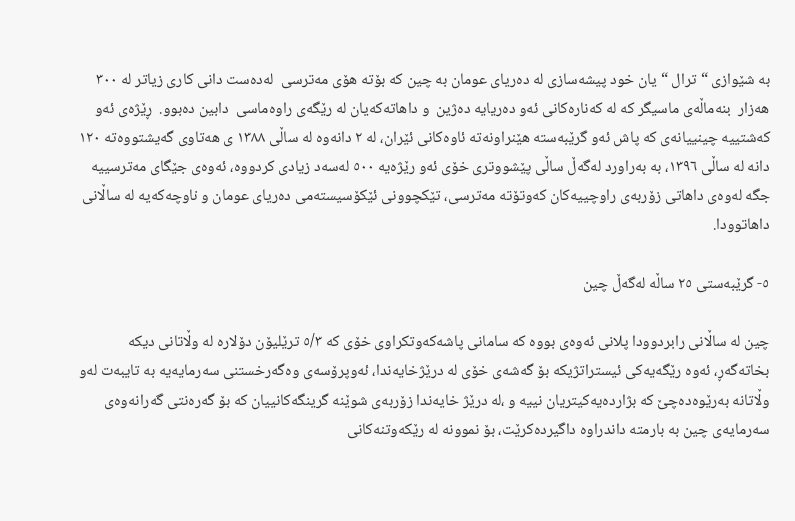بە شێوازی “ترال “یان خود پیشەسازی لە دەریای عومان بە چین کە بۆتە ھۆی مەترسی  لەدەست دانی کاری زیاتر لە ٣٠٠ ھەزار  بنەماڵەی ماسیگر کە لە کەنارەکانی ئەو دەریایە دەژین  و داھاتەکەیان لە رێگەی راوەماسی  دابین دەبوو.  ڕێژەی ئەو کەشتییە چینییانەی کە پاش ئەو گرێبەستە هێنراونەتە ئاوەکانی ئێران، لە ٢ دانەوە لە ساڵی ١٣٨٨ ی ھەتاوی گەیشتووەتە ١٢٠ دانە لە ساڵی ١٣٩٦، بە بەراورد لەگەڵ ساڵی پێشووتری خۆی ئەو رێژەیە ٥٠٠ لەسەد زیادی کردووە، ئەوەی جێگای مەترسییە جگە لەوەی داھاتی زۆربەی راوچییەکان کەوتۆتە مەترسی، تێکچوونی ئێکۆسیستەمی دەریای عومان و ناوچەکەیە لە ساڵانی داھاتوودا.

٥- گرێبەستی ٢٥ ساڵە لەگەڵ چین

چین لە ساڵانی رابردوودا پلانی ئەوەی بووە کە سامانی پاشەکەوتکراوی خۆی کە ٥/٣ ترێلیۆن دۆلارە لە وڵاتانی دیکە بخاتەگەڕ، ئەوە رێگەیەکی ئیستراتژیکە بۆ گەشەی خۆی لە درێژخایەندا، ئەوپرۆسەی وەگەرخستنی سەرمایەیە بە تایبەت لەو وڵاتانە بەرێوەدەچێ کە بژاردەیەکیتریان نییە و ،لە درێژ خایەندا زۆربەی شوێنە گرینگەکانییان کە بۆ گەرەنتی گەرانەوەی سەرمایەی چین بە بارمتە داندراوە داگیردەکرێت، بۆ نموونە لە رێکەوتنەکانی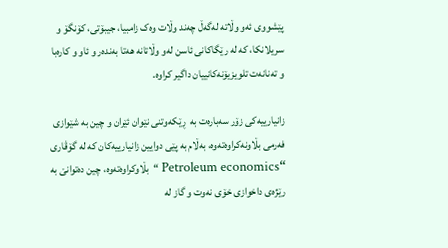پێشووی ئەو وڵاتە لەگەڵ چەند وڵات وەک زامبیا، جیبۆتی، کۆنگۆ و سریلانکا، کە لە رێگاکانی ئاسن لەو وڵاتانە هەتا بەندەر و ئاو و کارەبا و تەنانەت تلویزیۆنەکانییان داگیر کراوە.

زانیارییەکی زۆر سەبارەت بە  ڕێکەوتنی نێوان ئێران و چین بە شێوازی فەرمی بڵاونەکراوەتەوە، بەڵام بە پێی دوایین زانیارییەکان کە لە گۆڤاری “Petroleum economics “بڵاوکراوەتەوە، چین دەتوانێ بە رێژەی داخوازی خۆی نەوت و گاز لە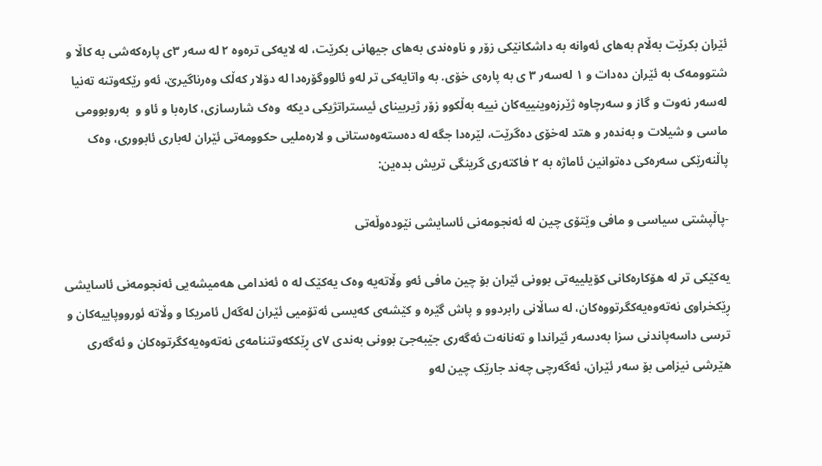ئێران بکرێت بەڵام بەھای ئەوانە بە داشکانێکی زۆر و ناوەندی بەهای جیھانی بکرێت، لە لایەکی ترەوە ٢ لە سەر ٣ی پارەکەشی بە کاڵا و شتوومەک بە ئێران دەدات و ١ لەسەر ٣ ی بە پارەی خۆی. بە واتایەکی تر لەو ئالووگۆرەدا لە دۆلار کەڵک وەرناگیرێ، ئەو رێکەوتنە تەنیا لەسەر نەوت و گاز و سەرچاوە ژێرزەوینییەکان نییە بەڵکوو زۆر ژیربینای ئیستراتژیکی دیکە  وەک شارسازی، کارەبا و ئاو و  بەروبوومی ماسی و شیلات و بەندەر و ھتد لەخۆی دەگرێت، لێرەدا جگە لە دەستەوەستانی و لارەملیی حکوومەتی ئێران لەباری ئابووری، وەک پاڵنەرێکی سەرەکی دەتوانین ئاماژە بە ٢ فاکتەری گرینگی تریش بدەین:

-پاڵپشتی سیاسی و مافی وێتۆی چین لە ئەنجومەنی ئاسایشی نێودەوڵەتی

یەکێکی تر لە ھۆکارەکانی کۆیلییەتی بوونی ئێران بۆ چین مافی ئەو وڵاتەیە وەک یەکێک لە ٥ ئەندامی ھەمیشەیی ئەنجومەنی ئاسایشی ڕێکخراوی نەتەوەیەکگرتووەکان، لە ساڵانی رابردوو و پاش گێرە و کێشەی کەیسی ئەتۆمیی ئێران لەگەل ئامریکا و وڵاتە ئورووپاییەکان و ترسی داسەپاندنی سزا بەدسەر ئێراندا و تەنانەت ئەگەری جێبەجێ بوونی بەندی ٧ی ڕێککەوتننامەی نەتەوەیەکگرتوەکان و ئەگەری ھێرشی نیزامی بۆ سەر ئێران، ئەگەرچی چەند جارێک چین لەو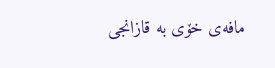مافەی خۆی بە قازانجی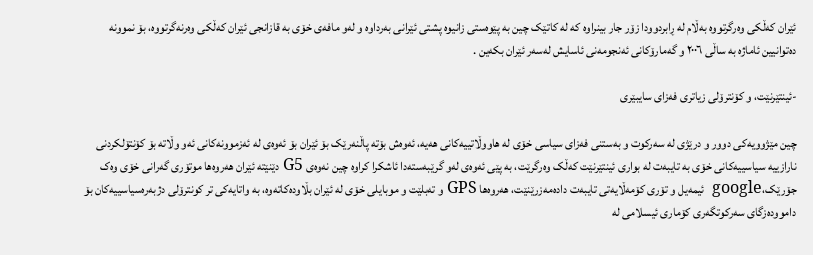ئێران کەڵکی وەرگرتووە بەڵام لە ڕابردوودا زۆر جار بینراوە کە لە کاتێک چین بە پێوەستی زانیوە پشتی ئێرانی بەرداوە و لەو مافەی خۆی بە قازانجی ئێران کەڵکی وەرنەگرتووە، بۆ نموونە دەتوانیین ئاماژە بە ساڵی ٢٠٠٦ و گەمارۆکانی ئەنجومەنی ئاسایش لەسەر ئێران بکەین .

-ئینتێرنێت، و کۆنترۆلی زیاتری فەزای سایبێری

چین مێژوویەکی دوور و درێژی لە سەرکوت و بەستنی فەزای سیاسی خۆی لە ھاووڵاتییەکانی ھەیە، ئەوەش بۆتە پاڵنەرێک بۆ ئێران بۆ ئەوەی لە ئەزموونەکانی ئەو وڵاتە بۆ کۆنتۆلکردنی نارازییە سیاسییەکانی خۆی بە تایبەت لە بواری ئینتێرنێت کەڵک وەرگرێت، بە پێی ئەوەی لەو گرێبەستەدا ئاشکرا کراوە چین نەوەی G5 دێنێتە ئێران ھەروەھا موتۆری گەرانی خۆی وەک جۆرێک،google  ئیمەیل و تۆری کۆمەڵایەتی تایبەت دادەمەزرێنێت، ھەروەھا GPS و تەبلێت و موبایلی خۆی لە ئێران بڵاودەکاتەوە، بە واتایەکی تر کونترۆلی دژبەرەسیاسییەکان بۆ داموودەزگای سەرکوتگەری کۆماری ئیسلامی لە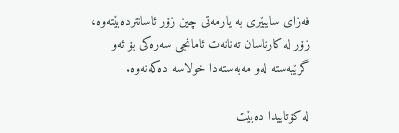فەزای سایبێری بە یارمەتی چین زۆر ئاسانتردەبێتەوە، زۆر لە کارناسان تەنانەت ئامانجی سەرەکی بۆ ئەو گرێبەستە لەو مەبەستەدا خولاسە دەکەنەوە.

لە کۆتاییدا دەبێت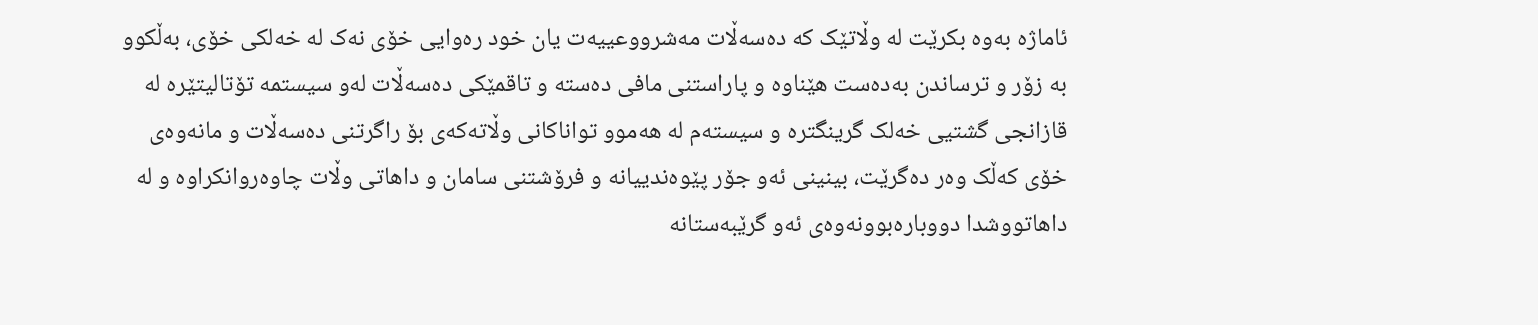ئاماژە بەوە بکرێت لە وڵاتێک کە دەسەڵات مەشرووعییەت یان خود رەوایی خۆی نەک لە خەلکی خۆی، بەڵکوو بە زۆر و ترساندن بەدەست ھێناوە و پاراستنی مافی دەستە و تاقمێکی دەسەڵات لەو سیستمە تۆتالیتێرە لە قازانجی گشتیی خەلک گرینگترە و سیستەم لە ھەموو تواناکانی وڵاتەکەی بۆ راگرتنی دەسەڵات و مانەوەی خۆی کەڵک وەر دەگرێت، بینینی ئەو جۆر پێوەندییانە و فرۆشتنی سامان و داھاتی وڵات چاوەروانکراوە و لە داھاتووشدا دووبارەبوونەوەی ئەو گرێبەستانە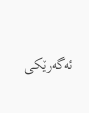ئەگەرێکی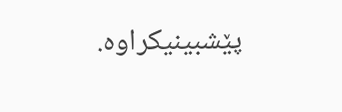پێشبینیکراوە.